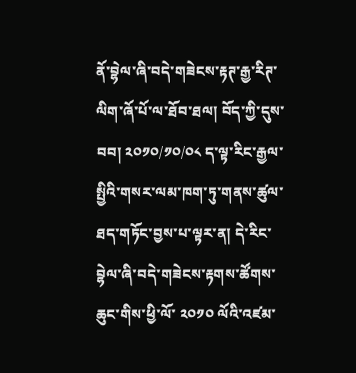ནོ་བྷེལ་ཞི་བདེ་གཟེངས་རྟཊ་རྒྱ་རིཊ་ལིག་ཞོ་པོ་ལ་ཐོབ་ཐལ། བོད་ཀྱི་དུས་བབ། ༢༠༡༠/༡༠/༠༨ ད་ལྟ་རིང་རྒྱལ་སྤྱིའི་གསར་ལམ་ཁག་ཏུ་གནས་ཚུལ་ཐད་གཏོང་བྱས་པ་ལྟར་ན། དེ་རིང་བྷེལ་ཞི་བདེ་གཟེངས་རྟགས་ཚོགས་ཆུང་གིས་ཕྱི་ལོ་ ༢༠༡༠ ལོའི་འཛམ་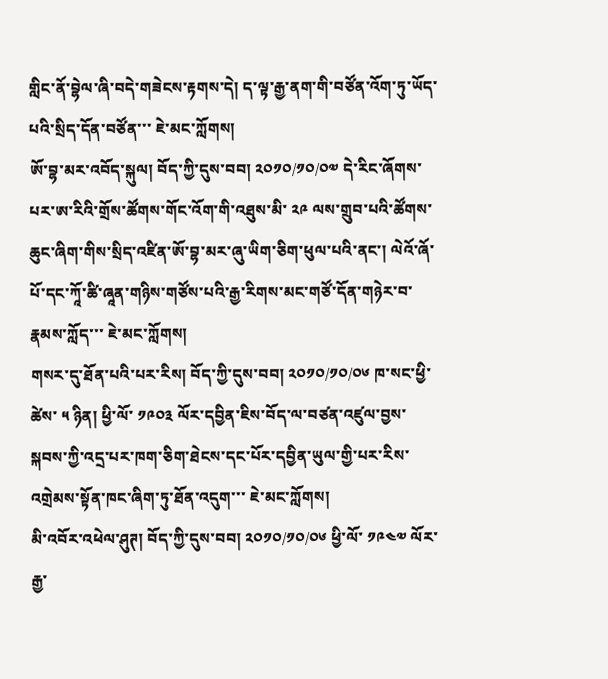གླིང་ནོ་བྷེལ་ཞི་བདེ་གཟེངས་རྟགས་དེ། ད་ལྟ་རྒྱ་ནག་གི་བཙོན་འོག་ཏུ་ཡོད་པའི་སྲིད་དོན་བཙོན་་་ ཇེ་མང་ཀློགས།
ཨོ་བྷ་མར་འབོད་སྐུལ། བོད་ཀྱི་དུས་བབ། ༢༠༡༠/༡༠/༠༧ དེ་རིང་ཞོགས་པར་ཨ་རིའི་གྲོས་ཚོགས་གོང་འོག་གི་འཐུས་མི་ ༢༩ ལས་གྲུབ་པའི་ཚོགས་ཆུང་ཞིག་གིས་སྲིད་འཛིན་ཨོ་བྷ་མར་ཞུ་ཡིག་ཅིག་ཕུལ་པའི་ནང་། ལེའོ་ཞོ་པོ་དང་ཀཱོ་ཚི་ཞཱན་གཉིས་གཙོས་པའི་རྒྱ་རིགས་མང་གཙོ་དོན་གཉེར་བ་རྣམས་ཀློད་་་ ཇེ་མང་ཀློགས།
གསར་དུ་ཐོན་པའི་པར་རིས། བོད་ཀྱི་དུས་བབ། ༢༠༡༠/༡༠/༠༦ ཁ་སང་ཕྱི་ཚེས་ ༥ ཉིན། ཕྱི་ལོ་ ༡༩༠༣ ལོར་དབྱིན་ཇིས་བོད་ལ་བཙན་འཛུལ་བྱས་སྐབས་ཀྱི་འདྲ་པར་ཁག་ཅིག་ཐེངས་དང་པོར་དབྱིན་ཡུལ་གྱི་པར་རིས་འགྲེམས་སྟོན་ཁང་ཞིག་ཏུ་ཐོན་འདུག་་་ ཇེ་མང་ཀློགས།
མི་འབོར་འཕེལ་ཤུཊ། བོད་ཀྱི་དུས་བབ། ༢༠༡༠/༡༠/༠༦ ཕྱི་ལོ་ ༡༩༤༧ ལོར་རྒྱ་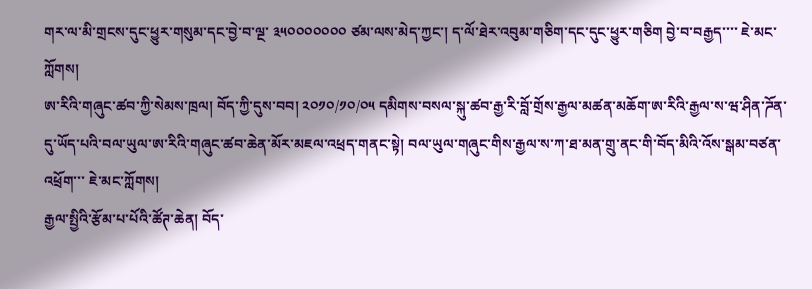གར་ལ་མི་གྲངས་དུང་ཕྱུར་གསུམ་དང་བྱེ་བ་ལྔ་ ༣༥༠༠༠༠༠༠༠ ཙམ་ལས་མེད་ཀྱང་། ད་ལོ་ཐེར་འབུམ་གཅིག་དང་དུང་ཕྱུར་གཅིག བྱེ་བ་བརྒྱད་་་་ ཇེ་མང་ཀློགས།
ཨ་རིའི་གཞུང་ཚབ་ཀྱི་སེམས་ཁྲལ། བོད་ཀྱི་དུས་བབ། ༢༠༡༠/༡༠/༠༥ དམིགས་བསལ་སྐུ་ཚབ་རྒྱ་རི་བློ་གྲོས་རྒྱལ་མཚན་མཆོག་ཨ་རིའི་རྒྱལ་ས་ཝ་ཤིན་ཌོན་དུ་ཡོད་པའི་བལ་ཡུལ་ཨ་རིའི་གཞུང་ཚབ་ཆེན་མོར་མཇལ་འཕྲད་གནང་སྟེ། བལ་ཡུལ་གཞུང་གིས་རྒྱལ་ས་ཀ་ཐ་མན་གྲུ་ནང་གི་བོད་མིའི་འོས་སྒམ་བཙན་འཕྲོག་་་ ཇེ་མང་ཀློགས།
རྒྱལ་སྤྱིའི་རྩོམ་པ་པོའི་ཚོཊ་ཆེན། བོད་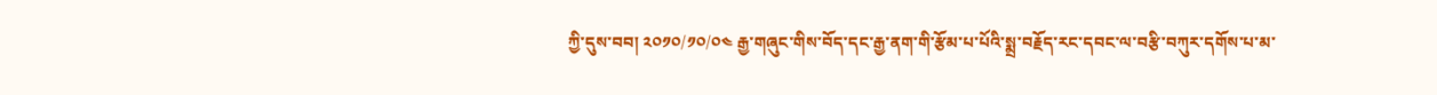ཀྱི་དུས་བབ། ༢༠༡༠/༡༠/༠༤ རྒྱ་གཞུང་གིས་བོད་དང་རྒྱ་ནག་གི་རྩོམ་པ་པོའི་སྨྲ་བརྗོད་རང་དབང་ལ་བརྩི་བཀུར་དགོས་པ་མ་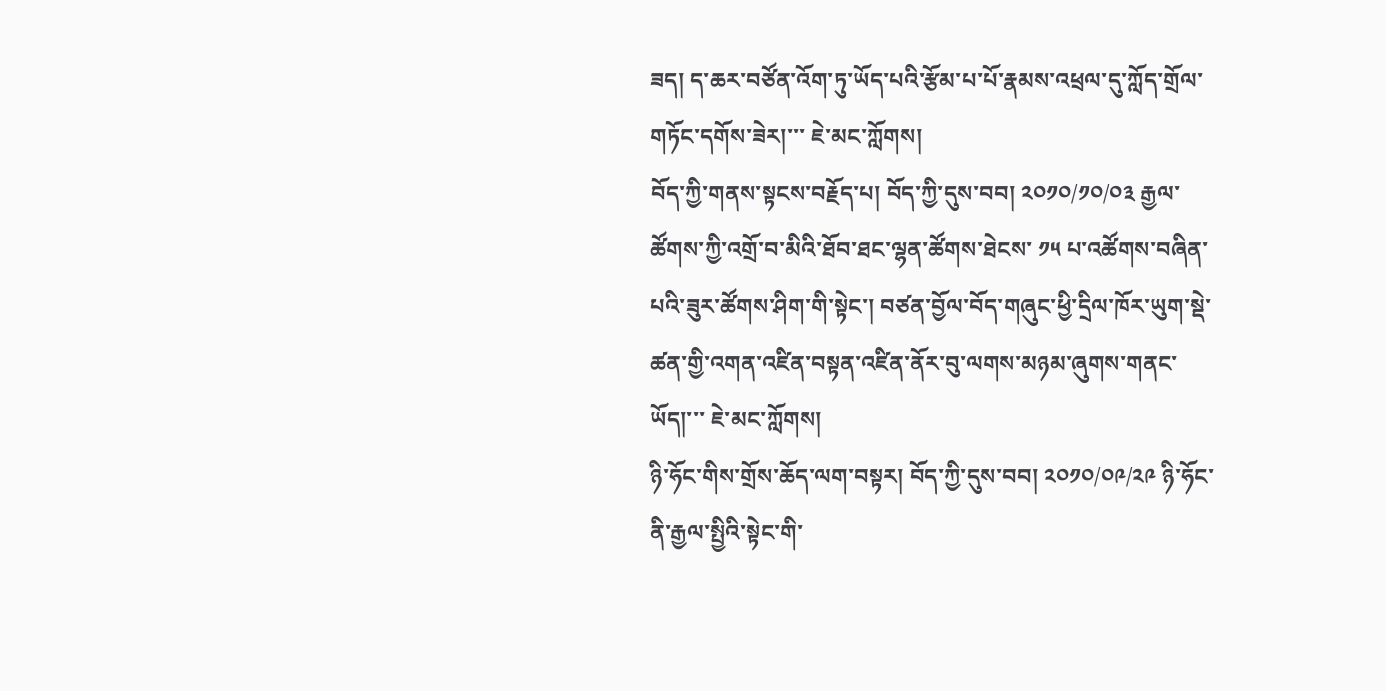ཟད། ད་ཆར་བཙོན་འོག་ཏུ་ཡོད་པའི་རྩོམ་པ་པོ་རྣམས་འཕྲལ་དུ་ཀློད་གྲོལ་གཏོང་དགོས་ཟེར།་་་ ཇེ་མང་ཀློགས།
བོད་ཀྱི་གནས་སྟངས་བརྗོད་པ། བོད་ཀྱི་དུས་བབ། ༢༠༡༠/༡༠/༠༣ རྒྱལ་ཚོགས་ཀྱི་འགྲོ་བ་མིའི་ཐོབ་ཐང་ལྷན་ཚོགས་ཐེངས་ ༡༥ པ་འཚོགས་བཞིན་པའི་ཟུར་ཚོགས་ཤིག་གི་སྟེང་། བཙན་བྱོལ་བོད་གཞུང་ཕྱི་དྲིལ་ཁོར་ཡུག་སྡེ་ཚན་གྱི་འགན་འཛིན་བསྟན་འཛིན་ནོར་བུ་ལགས་མཉམ་ཞུགས་གནང་ཡོད།་་་ ཇེ་མང་ཀློགས།
ཉི་ཧོང་གིས་གྲོས་ཆོད་ལག་བསྟར། བོད་ཀྱི་དུས་བབ། ༢༠༡༠/༠༩/༢༩ ཉི་ཧོང་ནི་རྒྱལ་སྤྱིའི་སྟེང་གི་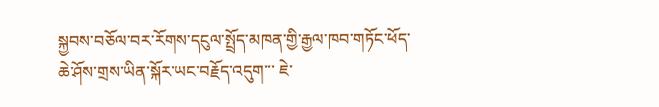སྐྱབས་བཅོལ་བར་རོགས་དངུལ་སྤྲོད་མཁན་གྱི་རྒྱལ་ཁབ་གཏོང་ཕོད་ཆེ་ཤོས་གྲས་ཡིན་སྐོར་ཡང་བརྗོད་འདུག་་་ ཇེ་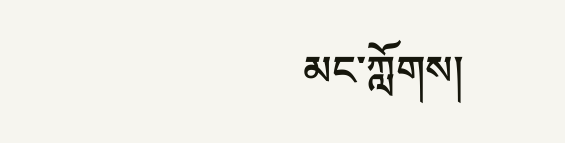མང་ཀློགས།